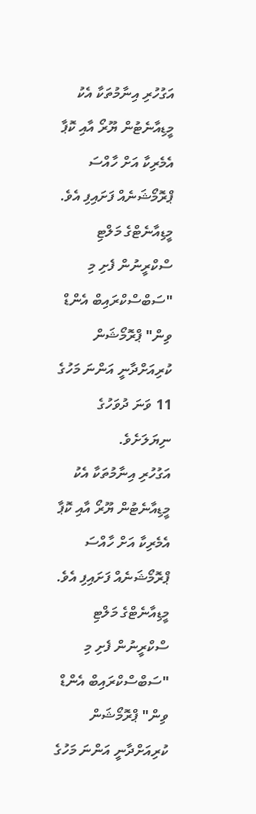އަގުހުރި އިނާމުތަކާ އެކު މީޑިއާނެޓުން ޔޫރޯ އާއި ކޮޕާ އެމެރިކާ އަށް ހާއްސަ ޕްރޮމޯޝަނެއް ފަށައިފި އެވެ. މީޑިއާނެޓްގެ މަލްޓި ސްކްރީނުން ފެށި މި "ސަބްސްކްރައިބް އެންޑް ވިން" ޕްރޮމޯޝަން ކުރިއަށްދާނީ އަންނަ މަހުގެ 11 ވަނަ ދުވަހުގެ ނިޔަލަށެވެ.
އަގުހުރި އިނާމުތަކާ އެކު މީޑިއާނެޓުން ޔޫރޯ އާއި ކޮޕާ އެމެރިކާ އަށް ހާއްސަ ޕްރޮމޯޝަނެއް ފަށައިފި އެވެ. މީޑިއާނެޓްގެ މަލްޓި ސްކްރީނުން ފެށި މި "ސަބްސްކްރައިބް އެންޑް ވިން" ޕްރޮމޯޝަން ކުރިއަށްދާނީ އަންނަ މަހުގެ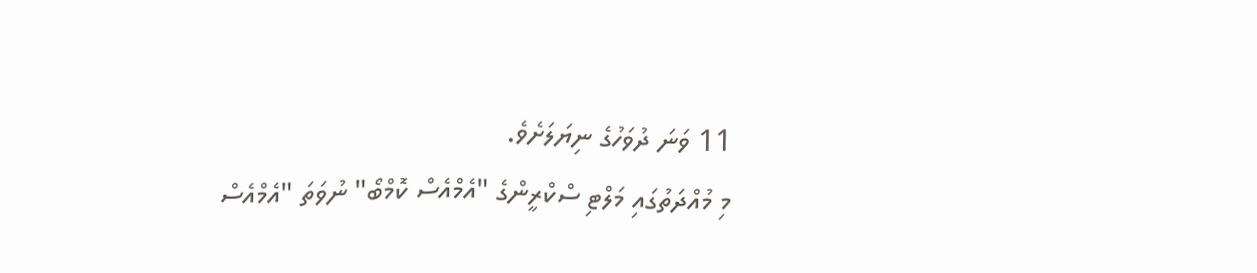11 ވަނަ ދުވަހުގެ ނިޔަލަށެވެ.
މި މުއްދަތުގައި މަލްޓި ސްކްރީންގެ "އެމްއެސް ކޮމްބޯ" ނުވަތަ "އެމްއެސް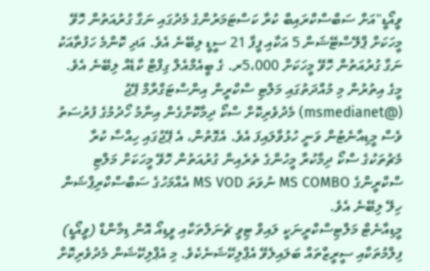ވީއޯޑީ"އަށް ސަބްސްކްރައިބް ކުރާ ކަސްޓަމަރުންގެ މެދުގައި ނަގާ ގުރުއަތުން ހޮވޭ މީހަކަށް ޕްލޭސްޓޭޝަން 5 އަކާއި ފީފާ 21 ސީޑީ ލިބޭނެ އެވެ. އަދި ކޮންމެ ހަފުތާއަކު ނަގާ ގުރުއަތުން ހޮވޭ މީހަކަށް 5،000ރ. ގެ ބީއެމްއެލް ގިފްޓް ކާޑެއް ލިބޭނެ އެވެ.
މީގެ އިތުރުން މި މުއްދަތުގައި މަލްޓި ސްކްރީން އިންސްޓަގްރާމް ޕޭޖު (@msmedianet) މެދުވެރިކޮށް ސްކޯ ދިމާކޮށްގެން އިނާމު ހޯދުމުގެ ފުރުސަތު ވެސް މީޑިއާނެޓުން ވަނީ ހުޅުވާލައިފަ އެވެ. އެގޮތުން، އެ ޕޭޖުގައި ހިއްސާ ކުރާ މެޗުތަކުގެ ސްކޯ ދިމާކުރާ މީހުންގެ ތެރެއިން ގުރުއަތުން ހޮވޭ މީހަކަށް މަލްޓި ސްކްރީންގެ MS COMBO ނުވަތަ MS VOD އެއްމަހުގެ ސަބްސްކްރިޕްޝަން ހިލޭ ލިބޭނެ އެވެ.
މީޑިއާނެޓް މަލްޓިސްކްރީނަކީ ލައިވް ޓިވީ ޗެނަލްތަކާއި ވީޑިއޯ އޮން ޑިމާންޑް (ވީއޯޑީ) ފިލްމުތަކާއި ސީރީޒްތައް ބަލައިލެވޭ އެޕްލިކޭޝަނެކެވެ. މި އެޕްލިކޭޝަން މެދުވެރިކޮށް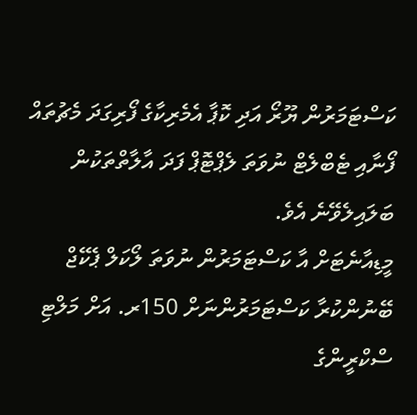ކަސްޓަމަރުން ޔޫރޯ އަދި ކޮޕާ އެމެރިކާގެ ފޯރިގަދަ މެޗުތައް ފޯނާއި ޓެބްލެޓް ނުވަތަ ލެޕްޓޮޕް ފަދަ އާލާތްތަކުން ބަލައިލެވޭނެ އެވެ.
މީޑިއާނެޓަށް އާ ކަސްޓަމަރުން ނުވަތަ ލޯކަލް ޕެކޭޖް ބޭނުންކުރާ ކަސްޓަމަރުންނަށް 150ރ. އަށް މަލްޓި ސްކްރީންގެ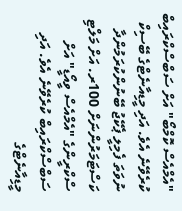"އެމްއެސް ކޮމްބޯ" އަށް ސަބްސްކްރައިބް ކުރެވޭނެ އެވެ. އަދި މީޑިއާނެޓްގެ ބޭސިކް ނުވަތަ ފެމިލީ ޕެކޭޖު ބޭނުންކުރަމުންދާ ކަސްޓަމަރުންނަށް 100ރ. އަށް މަލްޓި ސްކްރީންގެ "އެމްއެސް ވީއޯޑީ" އަށް ސަބްސްކްރައިބް ކުރެވޭނެ އެވެ. އަދި މީޑިއާނެޓްގެ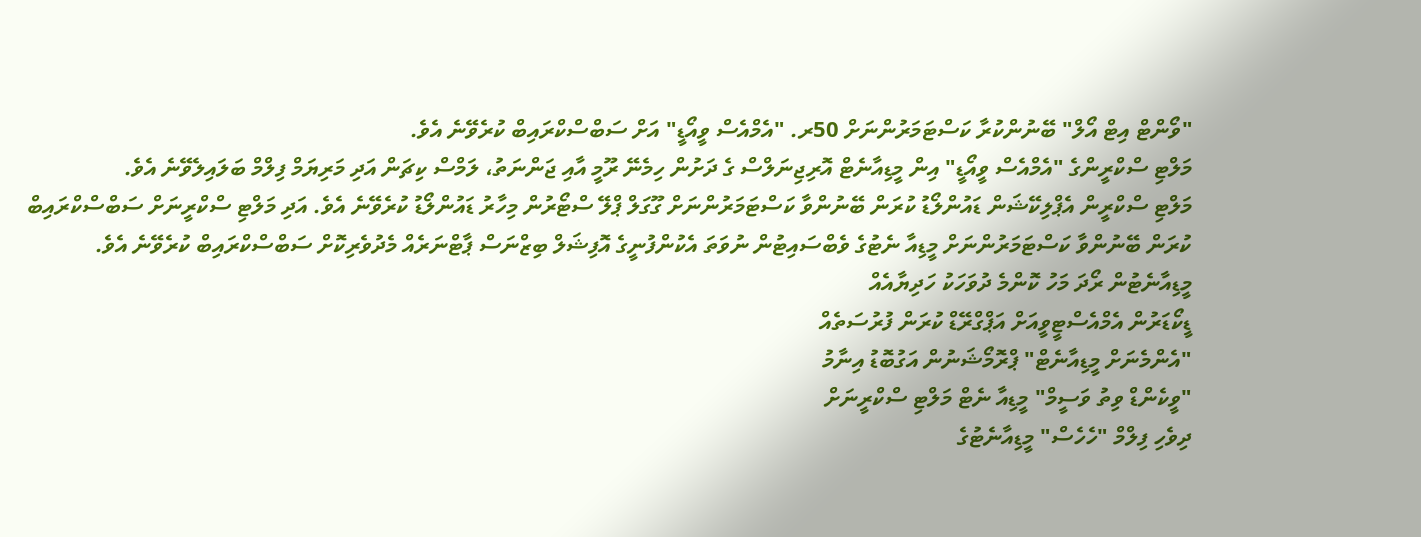"ވޯންޓް އިޓް އޯލް" ބޭނުންކުރާ ކަސްޓަމަރުންނަށް 50ރ. "އެމްއެސް ވީއޯޑީ" އަށް ސަބްސްކްރައިބް ކުރެވޭނެ އެވެ.
މަލްޓި ސްކްރީންގެ "އެމްއެސް ވީއޯޑީ" އިން މީޑިއާނެޓް އޮރިޖިނަލްސް ގެ ދަށުން ހިމެނޭ ރޫމީ އާއި ޖަންނަތު، ލަމްސް ކިޗަން އަދި މަރިޔަމް ފިލްމް ބަލައިލެވޭނެ އެވެ.
މަލްޓި ސްކްރީން އެޕްލިކޭޝަން ޑައުންލޯޑު ކުރަން ބޭނުންވާ ކަސްޓަމަރުންނަށް ގޫގަލް ޕްލޭ ސްޓޯރުން މިހާރު ޑައުންލޯޑު ކުރެވޭނެ އެވެ. އަދި މަލްޓި ސްކްރީނަށް ސަބްސްކްރައިބް ކުރަން ބޭނުންވާ ކަސްޓަމަރުންނަށް މީޑިއާ ނެޓުގެ ވެބްސައިޓުން ނުވަތަ އެކުންފުނީގެ އޮފިޝަލް ބިޒްނަސް ޕާޓްނަރެއް މެދުވެރިކޮށް ސަބްސްކްރައިބް ކުރެވޭނެ އެވެ.
މީޑިއާނެޓުން ރޯދަ މަހު ކޮންމެ ދުވަހަކު ހަދިޔާއެއް
ޑީކޯޑަރުން އެމްއެސްޓީވީއަށް އަޕްގްރޭޑް ކުރަން ފުރުސަތެއް
"އެންމެނަށް މީޑިއާނެޓް" ޕްރޮމޯޝަނުން އަގުބޮޑު އިނާމު
"ވީކެންޑް ވިތު ވަސީމް" މީޑިއާ ނެޓް މަލްޓި ސްކްރީނަށް
ދިވެހި ފިލްމް "ހެހެސް" މީޑިއާނެޓުގެ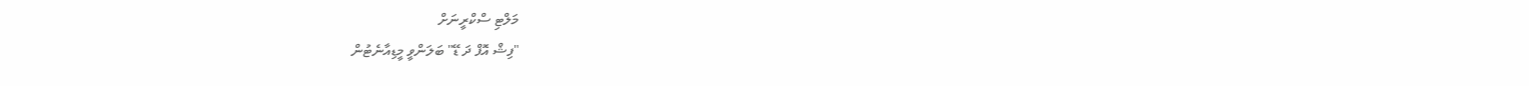މަލްޓި ސްކްރީނަށް
"ފިޝް އޮފް ދަ ޑޭ" ބަލަންވީ މީޑިއާނެޓުން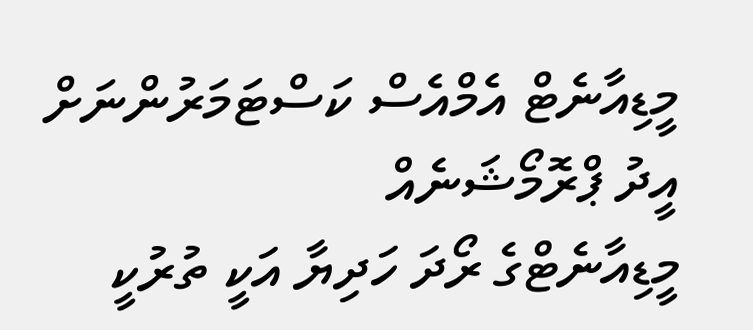މީޑިއާނެޓް އެމްއެސް ކަސްޓަމަރުންނަށް އީދު ޕްރޮމޯޝަނެއް
މީޑިއާނެޓްގެ ރޯދަ ހަދިޔާ އަކީ ތުރުކީ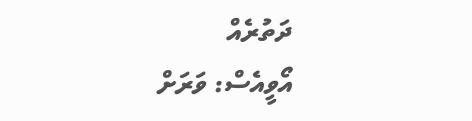ދަތުރެއް
އޯވީއެސް: ވަރަށް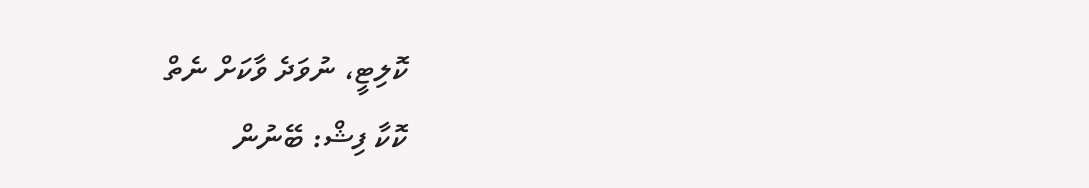ކޮލިޓީ، ނުވަދެ ވާކަށް ނެތް
ކޮކާ ފިޝް: ބޭނުން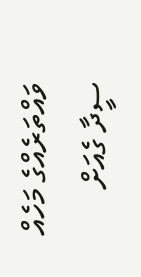ވައްތަރެއްގެ މަހެއް ސީދާ ގެއަށް